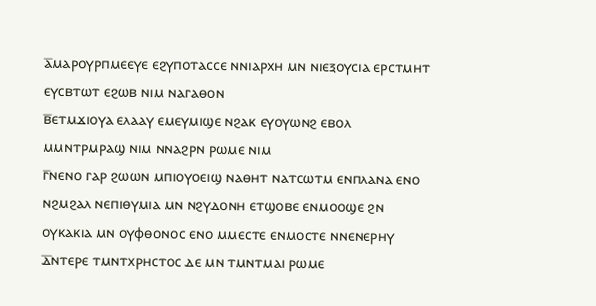ⲁ̅ⲙⲁⲣⲟⲩⲣⲡⲙⲉⲉⲩⲉ ⲉϩⲩⲡⲟⲧⲁⲥⲥⲉ ⲛⲛⲓⲁⲣⲭⲏ ⲙⲛ ⲛⲓⲉⲝⲟⲩⲥⲓⲁ ⲉⲣⲥⲧⲙⲏⲧ ⲉⲩⲥⲃⲧⲱⲧ ⲉϩⲱⲃ ⲛⲓⲙ ⲛⲁⲅⲁⲑⲟⲛ
ⲃ̅ⲉⲧⲙϫⲓⲟⲩⲁ ⲉⲗⲁⲁⲩ ⲉⲙⲉⲩⲙⲓϣⲉ ⲛϩⲁⲕ ⲉⲩⲟⲩⲱⲛϩ ⲉⲃⲟⲗ ⲙⲙⲛⲧⲣⲙⲣⲁϣ ⲛⲓⲙ ⲛⲛⲁϩⲣⲛ ⲣⲱⲙⲉ ⲛⲓⲙ
ⲅ̅ⲛⲉⲛⲟ ⲅⲁⲣ ϩⲱⲱⲛ ⲙⲡⲓⲟⲩⲟⲉⲓϣ ⲛⲁⲑⲏⲧ ⲛⲁⲧⲥⲱⲧⲙ ⲉⲛⲡⲗⲁⲛⲁ ⲉⲛⲟ ⲛϩⲙϩⲁⲗ ⲛⲉⲡⲓⲑⲩⲙⲓⲁ ⲙⲛ ⲛϩⲩⲇⲟⲛⲏ ⲉⲧϣⲟⲃⲉ ⲉⲛⲙⲟⲟϣⲉ ϩⲛ ⲟⲩⲕⲁⲕⲓⲁ ⲙⲛ ⲟⲩⲫⲑⲟⲛⲟⲥ ⲉⲛⲟ ⲙⲙⲉⲥⲧⲉ ⲉⲛⲙⲟⲥⲧⲉ ⲛⲛⲉⲛⲉⲣⲏⲩ
ⲇ̅ⲛⲧⲉⲣⲉ ⲧⲙⲛⲧⲭⲣⲏⲥⲧⲟⲥ ⲇⲉ ⲙⲛ ⲧⲙⲛⲧⲙⲁⲓ ⲣⲱⲙⲉ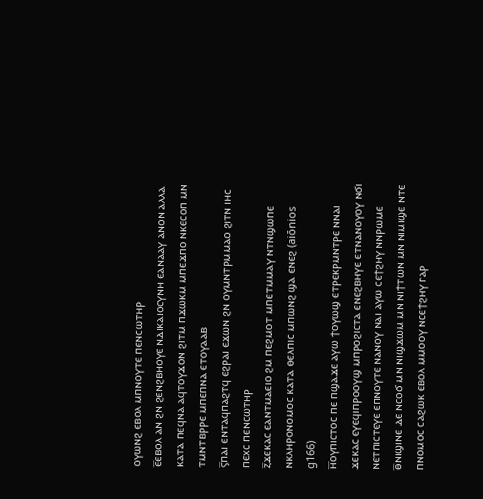ⲟⲩⲱⲛϩ ⲉⲃⲟⲗ ⲙⲡⲛⲟⲩⲧⲉ ⲡⲉⲛⲥⲱⲧⲏⲣ
ⲉ̅ⲉⲃⲟⲗ ⲁⲛ ϩⲛ ϩⲉⲛϩⲃⲏⲟⲩⲉ ⲛⲇⲓⲕⲁⲓⲟⲥⲩⲛⲏ ⲉⲁⲛⲁⲁⲩ ⲁⲛⲟⲛ ⲁⲗⲗⲁ ⲕⲁⲧⲁ ⲡⲉϥⲛⲁ ⲁϥⲧⲟⲩϫⲟⲛ ϩⲓⲧⲙ ⲡϫⲱⲕⲙ ⲙⲡⲉϫⲡⲟ ⲛⲕⲉⲥⲟⲡ ⲙⲛ ⲧⲙⲛⲧⲃⲣⲣⲉ ⲙⲡⲉⲡⲛⲁ ⲉⲧⲟⲩⲁⲁⲃ
ⲋ̅ⲡⲁⲓ ⲉⲛⲧⲁϥⲡⲁϩⲧϥ ⲉϩⲣⲁⲓ ⲉϫⲱⲛ ϩⲛ ⲟⲩⲙⲛⲧⲣⲙⲙⲁⲟ ϩⲓⲧⲛ ⲓⲏⲥ ⲡⲉⲭⲥ ⲡⲉⲛⲥⲱⲧⲏⲣ
ⲍ̅ϫⲉⲕⲁⲥ ⲉⲁⲛⲧⲙⲁⲉⲓⲟ ϩⲙ ⲡⲉϩⲙⲟⲧ ⲙⲡⲉⲧⲙⲙⲁⲩ ⲛⲧⲛϣⲱⲡⲉ ⲛⲕⲗⲏⲣⲟⲛⲟⲙⲟⲥ ⲕⲁⲧⲁ ⲑⲉⲗⲡⲓⲥ ⲙⲡⲱⲛϩ ϣⲁ ⲉⲛⲉϩ (aiōnios g166)
ⲏ̅ⲟⲩⲡⲓⲥⲧⲟⲥ ⲡⲉ ⲡϣⲁϫⲉ ⲁⲩⲱ ϯⲟⲩⲱϣ ⲉⲧⲣⲉⲕⲣⲙⲛⲧⲣⲉ ⲛⲛⲁⲓ ϫⲉⲕⲁⲥ ⲉⲩⲉϥⲓⲡⲣⲟⲟⲩϣ ⲙⲡⲣⲟϩⲓⲥⲧⲁ ⲉⲛⲉϩⲃⲏⲩⲉ ⲉⲧⲛⲁⲛⲟⲩⲟⲩ ⲛϭⲓ ⲛⲉⲧⲡⲓⲥⲧⲉⲩⲉ ⲉⲡⲛⲟⲩⲧⲉ ⲛⲁⲛⲟⲩ ⲛⲁⲓ ⲁⲩⲱ ⲥⲉϯϩⲏⲩ ⲛⲛⲣⲱⲙⲉ
ⲑ̅ⲛⲓϣⲓⲛⲉ ⲇⲉ ⲛⲥⲟϭ ⲙⲛ ⲛⲓϣϫⲱⲙ ⲙⲛ ⲛⲓϯⲧⲱⲛ ⲙⲛ ⲛⲓⲙⲓϣⲉ ⲛⲧⲉ ⲡⲛⲟⲙⲟⲥ ⲥⲁϩⲱⲕ ⲉⲃⲟⲗ ⲙⲙⲟⲟⲩ ⲛⲥⲉϯϩⲏⲩ ⲅⲁⲣ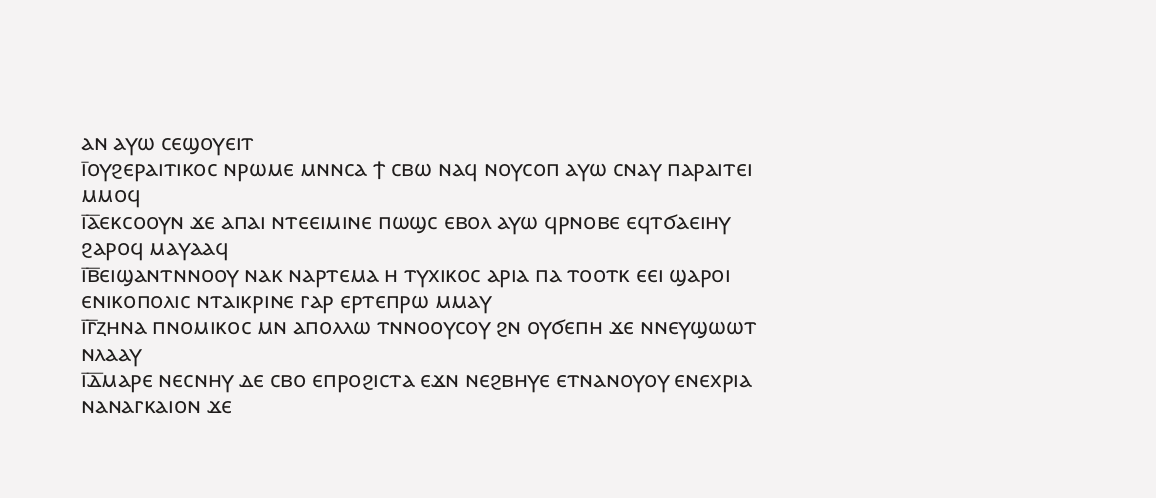ⲁⲛ ⲁⲩⲱ ⲥⲉϣⲟⲩⲉⲓⲧ
ⲓ̅ⲟⲩϩⲉⲣⲁⲓⲧⲓⲕⲟⲥ ⲛⲣⲱⲙⲉ ⲙⲛⲛⲥⲁ ϯ ⲥⲃⲱ ⲛⲁϥ ⲛⲟⲩⲥⲟⲡ ⲁⲩⲱ ⲥⲛⲁⲩ ⲡⲁⲣⲁⲓⲧⲉⲓ ⲙⲙⲟϥ
ⲓ̅ⲁ̅ⲉⲕⲥⲟⲟⲩⲛ ϫⲉ ⲁⲡⲁⲓ ⲛⲧⲉⲉⲓⲙⲓⲛⲉ ⲡⲱϣⲥ ⲉⲃⲟⲗ ⲁⲩⲱ ϥⲣⲛⲟⲃⲉ ⲉϥⲧϭⲁⲉⲓⲏⲩ ϩⲁⲣⲟϥ ⲙⲁⲩⲁⲁϥ
ⲓ̅ⲃ̅ⲉⲓϣⲁⲛⲧⲛⲛⲟⲟⲩ ⲛⲁⲕ ⲛⲁⲣⲧⲉⲙⲁ ⲏ ⲧⲩⲭⲓⲕⲟⲥ ⲁⲣⲓⲁ ⲡⲁ ⲧⲟⲟⲧⲕ ⲉⲉⲓ ϣⲁⲣⲟⲓ ⲉⲛⲓⲕⲟⲡⲟⲗⲓⲥ ⲛⲧⲁⲓⲕⲣⲓⲛⲉ ⲅⲁⲣ ⲉⲣⲧⲉⲡⲣⲱ ⲙⲙⲁⲩ
ⲓ̅ⲅ̅ⲍⲏⲛⲁ ⲡⲛⲟⲙⲓⲕⲟⲥ ⲙⲛ ⲁⲡⲟⲗⲗⲱ ⲧⲛⲛⲟⲟⲩⲥⲟⲩ ϩⲛ ⲟⲩϭⲉⲡⲏ ϫⲉ ⲛⲛⲉⲩϣⲱⲱⲧ ⲛⲗⲁⲁⲩ
ⲓ̅ⲇ̅ⲙⲁⲣⲉ ⲛⲉⲥⲛⲏⲩ ⲇⲉ ⲥⲃⲟ ⲉⲡⲣⲟϩⲓⲥⲧⲁ ⲉϫⲛ ⲛⲉϩⲃⲏⲩⲉ ⲉⲧⲛⲁⲛⲟⲩⲟⲩ ⲉⲛⲉⲭⲣⲓⲁ ⲛⲁⲛⲁⲅⲕⲁⲓⲟⲛ ϫⲉ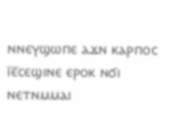ⲛⲛⲉⲩϣⲱⲡⲉ ⲁϫⲛ ⲕⲁⲣⲡⲟⲥ
ⲓ̅ⲉ̅ⲥⲉϣⲓⲛⲉ ⲉⲣⲟⲕ ⲛϭⲓ ⲛⲉⲧⲛⲙⲙⲁⲓ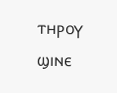ⲧⲏⲣⲟⲩ ϣⲓⲛⲉ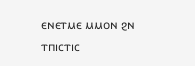ⲉⲛⲉⲧⲙⲉ ⲙⲙⲟⲛ ϩⲛ ⲧⲡⲓⲥⲧⲓⲥ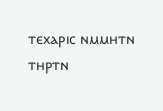ⲧⲉⲭⲁⲣⲓⲥ ⲛⲙⲙⲏⲧⲛ ⲧⲏⲣⲧⲛ